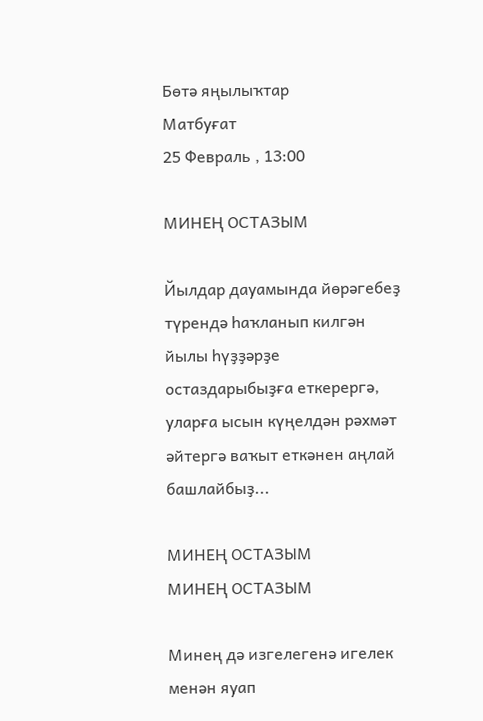Бөтә яңылыҡтар
Матбуғат
25 Февраль , 13:00

МИНЕҢ ОСТАЗЫМ

Йылдар дауамында йөрәгебеҙ түрендә һаҡланып килгән йылы һүҙҙәрҙе остаздарыбыҙға еткерергә, уларға ысын күңелдән рәхмәт әйтергә ваҡыт еткәнен аңлай башлайбыҙ...

МИНЕҢ ОСТАЗЫМ
МИНЕҢ ОСТАЗЫМ

Минең дә изгелегенә игелек менән яуап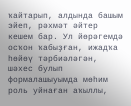ҡайтарып, алдында башым эйеп, рәхмәт әйтер кешем бар. Ул йөрәгемдә осҡон ҡабыҙған, ижадҡа һөйөү тәрбиәләгән, шәхес булып формалашыуымда мөһим роль уйнаған аҡыллы,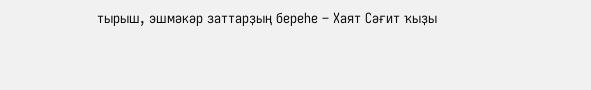тырыш, эшмәкәр заттарҙың береһе – Хаят Сәғит ҡыҙы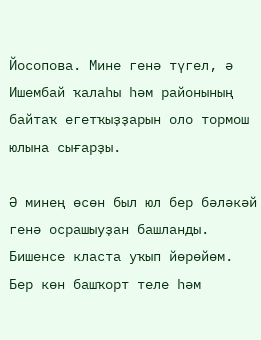Йосопова. Мине генә түгел, ә Ишембай ҡалаһы һәм районының байтаҡ егетҡыҙҙарын оло тормош юлына сығарҙы.

Ә минең өсөн был юл бер бәләкәй генә осрашыуҙан башланды. Бишенсе класта уҡып йөрөйөм. Бер көн башҡорт теле һәм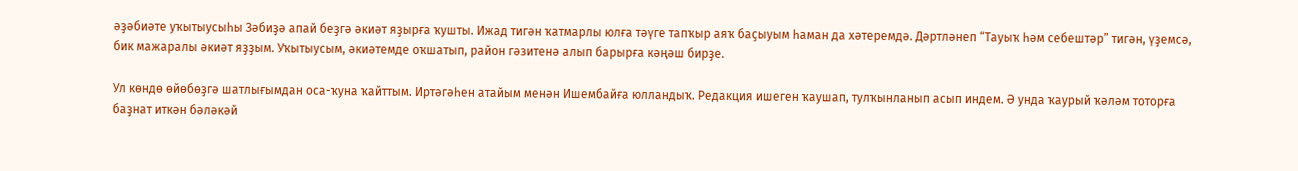әҙәбиәте уҡытыусыһы Зәбиҙә апай беҙгә әкиәт яҙырға ҡушты. Ижад тигән ҡатмарлы юлға тәүге тапҡыр аяҡ баҫыуым һаман да хәтеремдә. Дәртләнеп “Тауыҡ һәм себештәр” тигән, үҙемсә, бик мажаралы әкиәт яҙҙым. Уҡытыусым, әкиәтемде оҡшатып, район гәзитенә алып барырға кәңәш бирҙе.

Ул көндө өйөбөҙгә шатлығымдан оса-ҡуна ҡайттым. Иртәгәһен атайым менән Ишембайға юлландыҡ. Редакция ишеген ҡаушап, тулҡынланып асып индем. Ә унда ҡаурый ҡәләм тоторға баҙнат иткән бәләкәй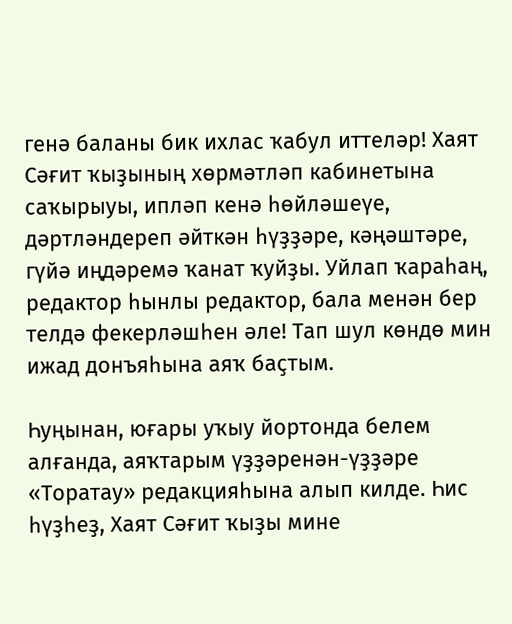генә баланы бик ихлас ҡабул иттеләр! Хаят Сәғит ҡыҙының хөрмәтләп кабинетына саҡырыуы, ипләп кенә һөйләшеүе, дәртләндереп әйткән һүҙҙәре, кәңәштәре, гүйә иңдәремә ҡанат ҡуйҙы. Уйлап ҡараһаң, редактор һынлы редактор, бала менән бер телдә фекерләшһен әле! Тап шул көндө мин ижад донъяһына аяҡ баҫтым.

Һуңынан, юғары уҡыу йортонда белем алғанда, аяҡтарым үҙҙәренән-үҙҙәре «Торатау» редакцияһына алып килде. Һис һүҙһеҙ, Хаят Сәғит ҡыҙы мине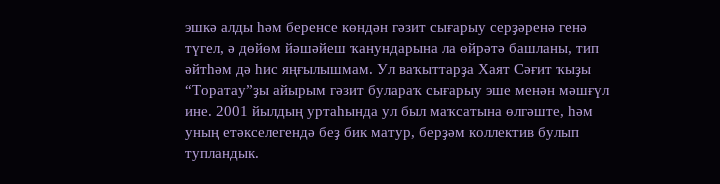эшкә алды һәм беренсе көндән гәзит сығарыу серҙәренә генә түгел, ә дөйөм йәшәйеш ҡанундарына ла өйрәтә башланы, тип әйтһәм дә һис яңғылышмам. Ул ваҡыттарҙа Хаят Сәғит ҡыҙы “Торатау”ҙы айырым гәзит булараҡ сығарыу эше менән мәшғүл ине. 2001 йылдың уртаһында ул был маҡсатына өлгәште, һәм уның етәкселегендә беҙ бик матур, берҙәм коллектив булып тупландык.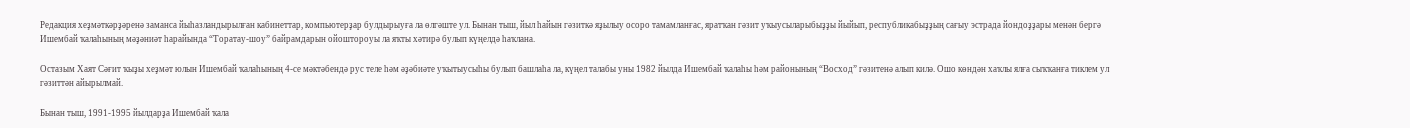Редакция хеҙмәткәрҙәренә заманса йыһазландырылған кабинеттар, компьютерҙар булдырыуға ла өлгәште ул. Бынан тыш, йыл һайын гәзиткә яҙылыу осоро тамамланғас, яратҡан гәзит уҡыусыларыбыҙҙы йыйып, республикабыҙҙың сағыу эстрада йондоҙҙары менән бергә Ишембай ҡалаһының мәҙәниәт һарайында “Торатау-шоу” байрамдарын ойоштороуы ла яҡты хәтирә булып күңелдә һаҡлана.

Остазым Хаят Сәғит ҡыҙы хеҙмәт юлын Ишембай ҡалаһының 4-се мәктәбендә рус теле һәм әҙәбиәте уҡытыусыһы булып башлаһа ла, күңел талабы уны 1982 йылда Ишембай ҡалаһы һәм районының “Восход” гәзитенә алып килә. Ошо көндән хаҡлы ялға сыҡҡанға тиклем ул гәзиттән айырылмай.

Бынан тыш, 1991-1995 йылдарҙа Ишембай ҡала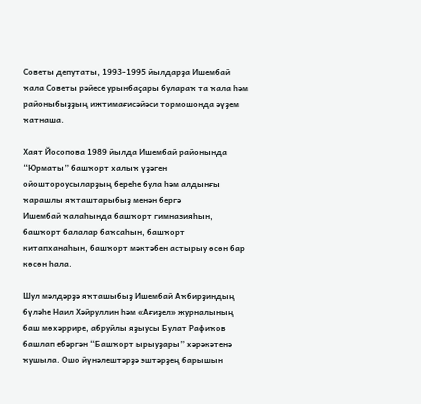Советы депутаты, 1993-1995 йылдарҙа Ишембай ҡала Советы рәйесе урынбаҫары булараҡ та ҡала һәм районыбыҙҙың ижтимағисәйәси тормошонда әүҙем ҡатнаша.

Хаят Йосопова 1989 йылда Ишембай районында “Юрматы” башҡорт халыҡ үҙәген ойоштороусыларҙың береһе була һәм алдынғы ҡарашлы яҡташтарыбыҙ менән бергә
Ишембай ҡалаһында башҡорт гимназияһын, башҡорт балалар баҡсаһын, башҡорт китапханаһын, башҡорт мәктәбен астырыу өсөн бар көсөн һала.

Шул мәлдәрҙә яҡташыбыҙ Ишембай Аҡбирҙиндың бүләһе Наил Хәйруллин һәм «Ағиҙел» журналының баш мөхәррире, абруйлы яҙыусы Булат Рафиҡов башлап ебәргән “Башҡорт ырыуҙары” хәрәкәтенә ҡушыла. Ошо йүнәлештәрҙә эштәрҙең барышын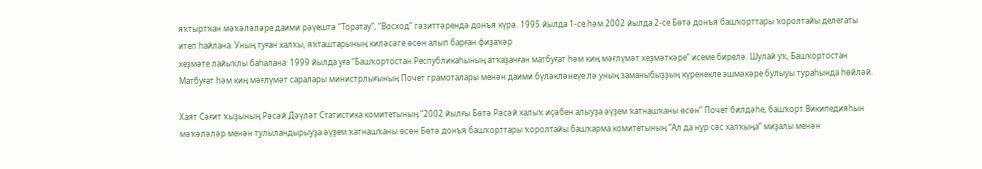яҡтыртҡан мәҡәләләре даими рәүештә “Торатау”, “Восход” гәзиттәрендә донъя күрә. 1995 йылда 1-се һәм 2002 йылда 2-се Бөтә донъя башҡорттары ҡоролтайы делегаты итеп һайлана. Уның туған халҡы, яҡташтарының киләсәге өсөн алып барған фиҙаҡәр
хеҙмәте лайыҡлы баһалана: 1999 йылда уға “Башҡортостан Республикаһының атҡаҙанған матбуғат һәм киң мәғлүмәт хеҙмәткәре” исеме бирелә. Шулай уҡ, Башҡортостан
Матбуғат һәм киң мәғлүмәт саралары министрлығының Почет грамоталары менән даими бүләкләнеүе лә уның заманыбыҙҙың күренекле эшмәкәре булыуы тураһында һөйләй.

Хаят Сәғит ҡыҙының Рәсәй Дәүләт Статистика комитетының “2002 йылғы Бөтә Рәсәй халыҡ иҫәбен алыуҙа әүҙем ҡатнашҡаны өсөн” Почет билдәһе, башҡорт Википедияһын мәҡәләләр менән тулыландырыуҙа әүҙем ҡатнашҡаны өсөн Бөтә донъя башҡорттары ҡоролтайы башҡарма комитетының “Ал да нур сәс халҡыңа” миҙалы менән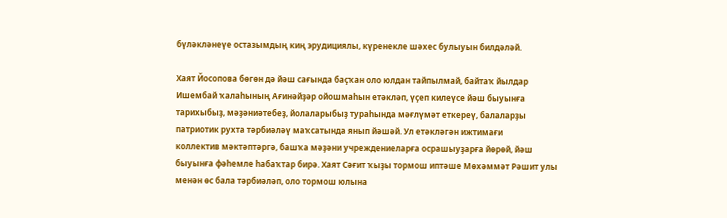бүләкләнеүе остазымдың киң эрудициялы, күренекле шәхес булыуын билдәләй.

Хаят Йосопова бөгөн дә йәш сағында баҫҡан оло юлдан тайпылмай, байтаҡ йылдар Ишембай ҡалаһының Ағинәйҙәр ойошмаһын етәкләп, үҫеп килеүсе йәш быуынға тарихыбыҙ, мәҙәниәтебеҙ, йолаларыбыҙ тураһында мәғлүмәт еткереү, балаларҙы патриотик рухта тәрбиәләү маҡсатында янып йәшәй. Ул етәкләгән ижтимағи
коллектив мәктәптәргә, башҡа мәҙәни учреждениеларға осрашыуҙарға йөрөй, йәш быуынға фәһемле һабаҡтар бирә. Хаят Сәғит ҡыҙы тормош иптәше Мөхәммәт Рәшит улы
менән өс бала тәрбиәләп, оло тормош юлына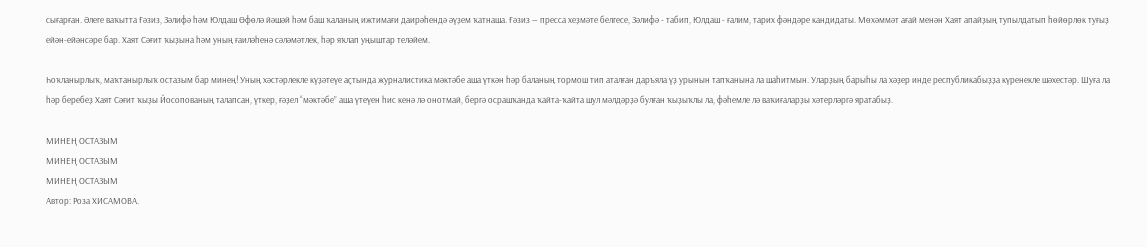сығарған. Әлеге ваҡытта Ғәзиз, Зәлифә һәм Юлдаш Өфөлә йәшәй һәм баш ҡаланың ижтимағи даирәһендә әүҙем ҡатнаша. Ғәзиз — пресса хеҙмәте белгесе, Зәлифә - табип, Юлдаш - ғалим, тарих фәндәре кандидаты. Мөхәммәт ағай менән Хаят апайҙың тупылдатып һөйөрлөк туғыҙ ейән-ейәнсәре бар. Хаят Сәғит ҡыҙына һәм уның ғаиләһенә сәләмәтлек, һәр яҡлап уңыштар теләйем.

Һоҡланырлыҡ, маҡтанырлыҡ остазым бар минең! Уның хәстәрлекле күҙәтеүе аҫтында журналистика мәктәбе аша үткән һәр баланың тормош тип аталған даръяла үҙ урынын тапҡанына ла шаһитмын. Уларҙың барыһы ла хәҙер инде республикабыҙҙа күренекле шәхестәр. Шуға ла һәр беребеҙ Хаят Сәғит ҡыҙы Йосопованың талапсан, үткер, ғәҙел “мәктәбе” аша үтеүен һис кенә лә онотмай, бергә осрашҡанда ҡайта-ҡайта шул мәлдәрҙә булған ҡыҙыҡлы ла, фәһемле лә ваҡиғаларҙы хәтерләргә яратабыҙ.

МИНЕҢ ОСТАЗЫМ
МИНЕҢ ОСТАЗЫМ
МИНЕҢ ОСТАЗЫМ
Автор: Роза ХИСАМОВА.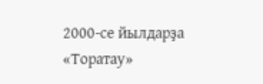2000-се йылдарҙа «Торатау»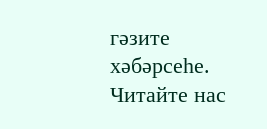гәзите хәбәрсеһе.
Читайте нас